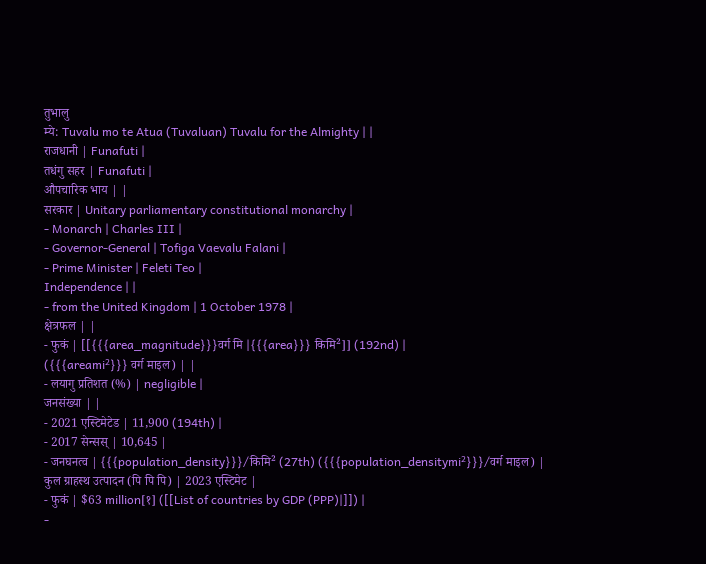तुभालु
म्ये: Tuvalu mo te Atua (Tuvaluan) Tuvalu for the Almighty | |
राजधानी | Funafuti |
तधंगु सहर | Funafuti |
औपचारिक भाय | |
सरकार | Unitary parliamentary constitutional monarchy |
- Monarch | Charles III |
- Governor-General | Tofiga Vaevalu Falani |
- Prime Minister | Feleti Teo |
Independence | |
- from the United Kingdom | 1 October 1978 |
क्षेत्रफल | |
- फुकं | [[{{{area_magnitude}}}वर्ग मि |{{{area}}} किमि²]] (192nd) |
({{{areami²}}} वर्ग माइल) | |
- लयागु प्रतिशत (%) | negligible |
जनसंख्या | |
- 2021 एस्टिमेटेड | 11,900 (194th) |
- 2017 सेन्सस् | 10,645 |
- जनघनत्व | {{{population_density}}}/किमि² (27th) ({{{population_densitymi²}}}/वर्ग माइल) |
कुल ग्राहस्थ उत्पादन (पि पि पि) | 2023 एस्टिमेट |
- फुकं | $63 million[१] ([[List of countries by GDP (PPP)|]]) |
-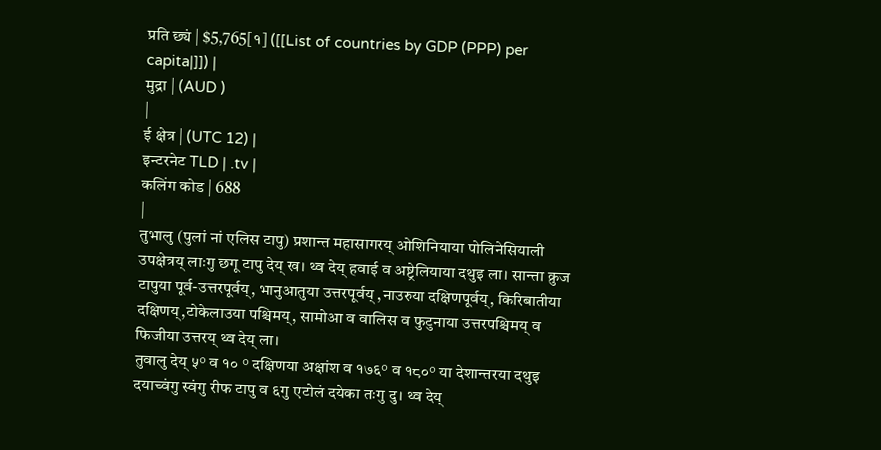प्रति छ्यं | $5,765[१] ([[List of countries by GDP (PPP) per capita|]]) |
मुद्रा | (AUD )
|
ई क्षेत्र | (UTC 12) |
इन्टरनेट TLD | .tv |
कलिंग कोड | 688
|
तुभालु (पुलां नां एलिस टापु) प्रशान्त महासागरय् ओशिनियाया पोलिनेसियाली उपक्षेत्रय् लाःगु छगू टापु देय् ख। थ्व देय् हवाई व अष्ट्रेलियाया दथुइ ला। सान्ता क्रुज टापुया पूर्व-उत्तरपूर्वय्, भानुआतुया उत्तरपूर्वय् ,नाउरुया दक्षिणपूर्वय्, किरिबातीया दक्षिणय्,टोकेलाउया पश्चिमय्, सामोआ व वालिस व फुटुनाया उत्तरपश्चिमय् व फिजीया उत्तरय् थ्व देय् ला।
तुवालु देय् ५° व १० ° दक्षिणया अक्षांश व १७६° व १८०° या देशान्तरया दथुइ दयाच्वंगु स्वंगु रीफ टापु व ६गु एटोलं दयेका तःगु दु। थ्व देय्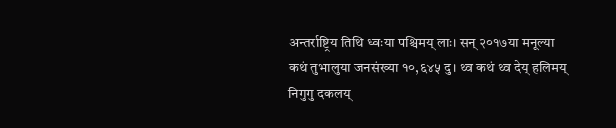अन्तर्राष्ट्रिय तिथि ध्वःया पश्चिमय् लाः। सन् २०१७या मनूल्या कथं तुभालुया जनसंख्या १०,६४५ दु। थ्व कथं थ्व देय् हलिमय् निगुगु दकलय्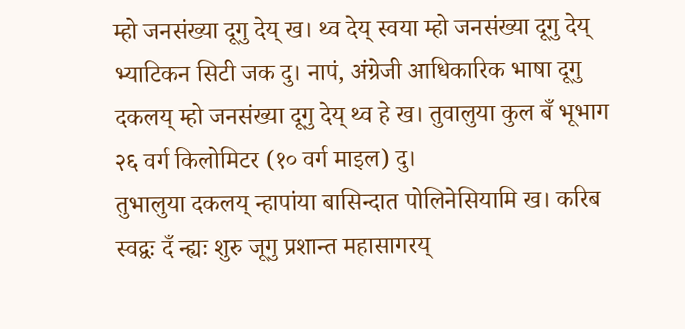म्हो जनसंख्या दूगु देय् ख। थ्व देय् स्वया म्हो जनसंख्या दूगु देय् भ्याटिकन सिटी जक दु। नापं, अंग्रेजी आधिकारिक भाषा दूगु दकलय् म्हो जनसंख्या दूगु देय् थ्व हे ख। तुवालुया कुल बँ भूभाग २६ वर्ग किलोमिटर (१० वर्ग माइल) दु।
तुभालुया दकलय् न्हापांया बासिन्दात पोलिनेसियामि ख। करिब स्वद्वः दँ न्ह्यः शुरु जूगु प्रशान्त महासागरय्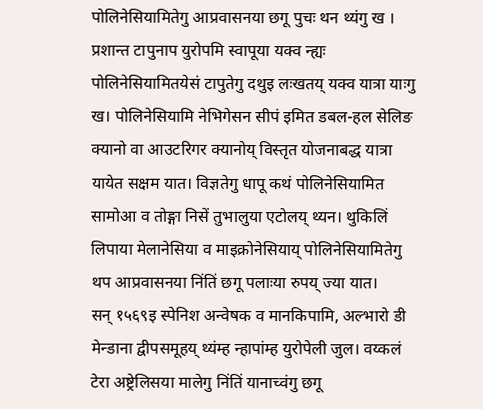पोलिनेसियामितेगु आप्रवासनया छगू पुचः थन थ्यंगु ख । प्रशान्त टापुनाप युरोपमि स्वापूया यक्व न्ह्यः पोलिनेसियामितयेसं टापुतेगु दथुइ लःखतय् यक्व यात्रा याःगु ख। पोलिनेसियामि नेभिगेसन सीपं इमित डबल-हल सेलिङ क्यानो वा आउटरिगर क्यानोय् विस्तृत योजनाबद्ध यात्रा यायेत सक्षम यात। विज्ञतेगु धापू कथं पोलिनेसियामित सामोआ व तोङ्गा निसें तुभालुया एटोलय् थ्यन। थुकिलिं लिपाया मेलानेसिया व माइक्रोनेसियाय् पोलिनेसियामितेगु थप आप्रवासनया निंतिं छगू पलाःया रुपय् ज्या यात।
सन् १५६९इ स्पेनिश अन्वेषक व मानकिपामि, अल्भारो डी मेन्डाना द्वीपसमूहय् थ्यंम्ह न्हापांम्ह युरोपेली जुल। वय्कलं टेरा अष्ट्रेलिसया मालेगु निंतिं यानाच्वंगु छगू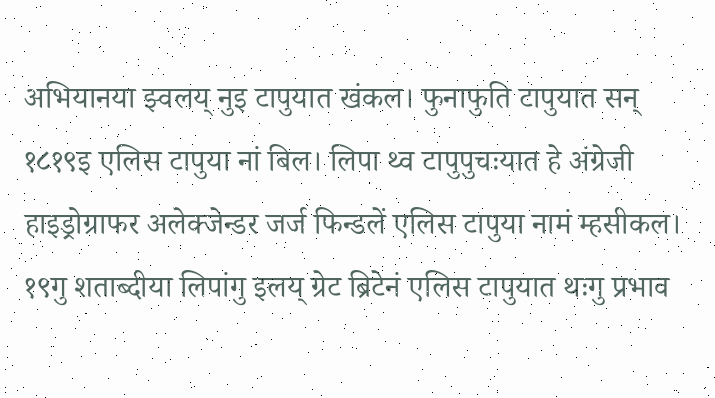अभियानया झ्वलय् नुइ टापुयात खंकल। फुनाफुति टापुयात सन् १८१९इ एलिस टापुया नां बिल। लिपा थ्व टापुपुचःयात हे अंग्रेजी हाइड्रोग्राफर अलेक्जेन्डर जर्ज फिन्डलें एलिस टापुया नामं म्हसीकल। १९गु शताब्दीया लिपांगु इलय् ग्रेट ब्रिटेनं एलिस टापुयात थःगु प्रभाव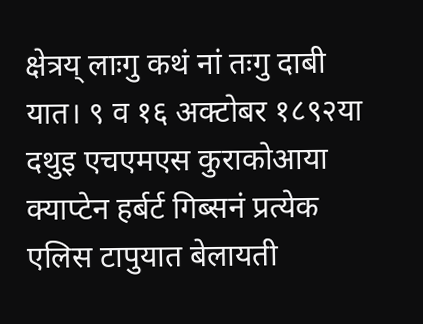क्षेत्रय् लाःगु कथं नां तःगु दाबी यात। ९ व १६ अक्टोबर १८९२या दथुइ एचएमएस कुराकोआया क्याप्टेन हर्बर्ट गिब्सनं प्रत्येक एलिस टापुयात बेलायती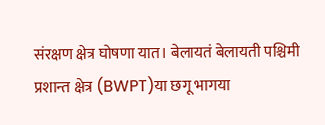संरक्षण क्षेत्र घोषणा यात। बेलायतं बेलायती पश्चिमी प्रशान्त क्षेत्र (BWPT)या छगू भागया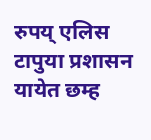रुपय् एलिस टापुया प्रशासन यायेत छम्ह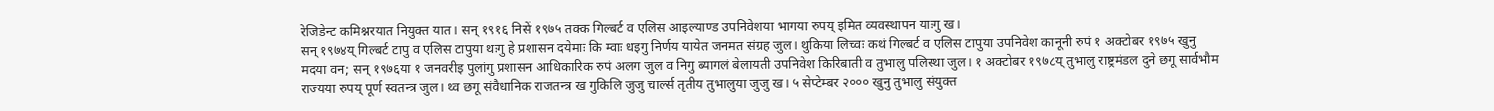रेजिडेन्ट कमिश्नरयात नियुक्त यात। सन् १९१६ निसें १९७५ तक्क गिल्बर्ट व एलिस आइल्याण्ड उपनिवेशया भागया रुपय् इमित व्यवस्थापन याःगु ख।
सन् १९७४य् गिल्बर्ट टापु व एलिस टापुया थःगु हे प्रशासन दयेमाः कि म्वाः धइगु निर्णय यायेत जनमत संग्रह जुल। थुकिया लिच्वः कथं गिल्बर्ट व एलिस टापुया उपनिवेश कानूनी रुपं १ अक्टोबर १९७५ खुनु मदया वन; सन् १९७६या १ जनवरीइ पुलांगु प्रशासन आधिकारिक रुपं अलग जुल व निगु ब्यागलं बेलायती उपनिवेश किरिबाती व तुभालु पलिस्था जुल। १ अक्टोबर १९७८य् तुभालु राष्ट्रमंडल दुने छगू सार्वभौम राज्यया रुपय् पूर्ण स्वतन्त्र जुल। थ्व छगू संवैधानिक राजतन्त्र ख गुकिलि जुजु चार्ल्स तृतीय तुभालुया जुजु ख। ५ सेप्टेम्बर २००० खुनु तुभालु संयुक्त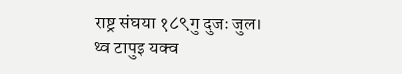राष्ट्र संघया १८९गु दुजः जुल।
थ्व टापुइ यक्व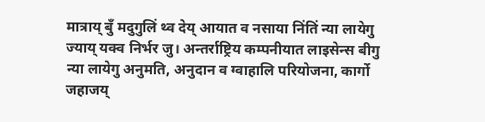मात्राय् बुँ मदुगुलिं थ्व देय् आयात व नसाया निंतिं न्या लायेगु ज्याय् यक्व निर्भर जु। अन्तर्राष्ट्रिय कम्पनीयात लाइसेन्स बीगु न्या लायेगु अनुमति, अनुदान व ग्वाहालि परियोजना, कार्गो जहाजय्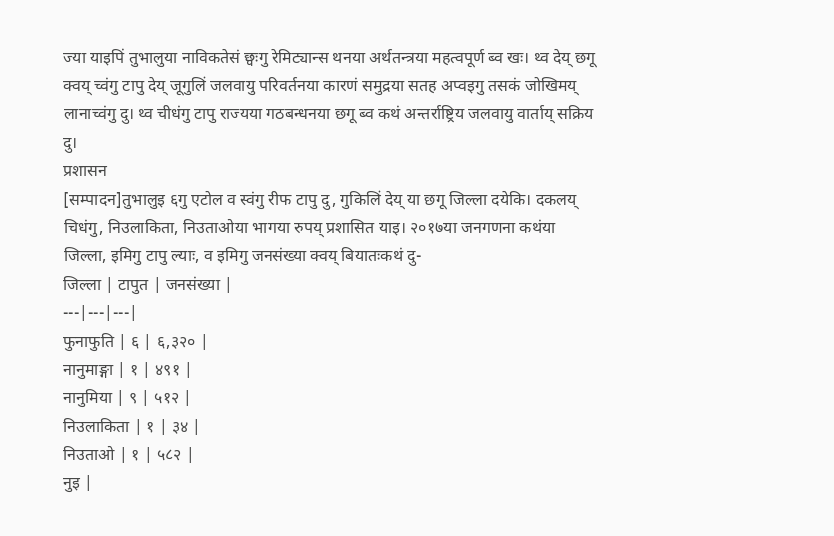ज्या याइपिं तुभालुया नाविकतेसं छ्वःगु रेमिट्यान्स थनया अर्थतन्त्रया महत्वपूर्ण ब्व खः। थ्व देय् छगू क्वय् च्वंगु टापु देय् जूगुलिं जलवायु परिवर्तनया कारणं समुद्रया सतह अप्वइगु तसकं जोखिमय् लानाच्वंगु दु। थ्व चीधंगु टापु राज्यया गठबन्धनया छगू ब्व कथं अन्तर्राष्ट्रिय जलवायु वार्ताय् सक्रिय दु।
प्रशासन
[सम्पादन]तुभालुइ ६गु एटोल व स्वंगु रीफ टापु दु, गुकिलिं देय् या छगू जिल्ला दयेकि। दकलय् चिधंगु, निउलाकिता, निउताओया भागया रुपय् प्रशासित याइ। २०१७या जनगणना कथंया जिल्ला, इमिगु टापु ल्याः, व इमिगु जनसंख्या क्वय् बियातःकथं दु-
जिल्ला | टापुत | जनसंख्या |
---|---|---|
फुनाफुति | ६ | ६,३२० |
नानुमाङ्गा | १ | ४९१ |
नानुमिया | ९ | ५१२ |
निउलाकिता | १ | ३४ |
निउताओ | १ | ५८२ |
नुइ |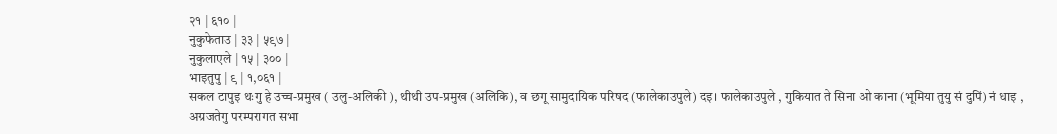२१ | ६१० |
नुकुफेताउ | ३३ | ५९७ |
नुकुलाएले | १५ | ३०० |
भाइतुपु | ९ | १,०६१ |
सकल टापुइ थःगु हे उच्च-प्रमुख ( उलु-अलिकी ), थीथी उप-प्रमुख (अलिकि), व छगू सामुदायिक परिषद (फालेकाउपुले) दइ। फालेकाउपुले , गुकियात ते सिना ओ काना (भूमिया तुयु सं दुपिं) नं धाइ , अग्रजतेगु परम्परागत सभा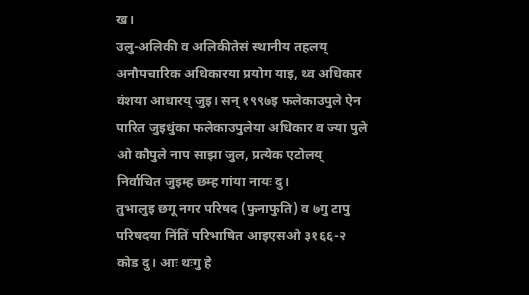ख।
उलु-अलिकी व अलिकीतेसं स्थानीय तहलय् अनौपचारिक अधिकारया प्रयोग याइ, थ्व अधिकार वंशया आधारय् जुइ। सन् १९९७इ फलेकाउपुले ऐन पारित जुइधुंका फलेकाउपुलेया अधिकार व ज्या पुले ओ कौपुले नाप साझा जुल, प्रत्येक एटोलय् निर्वाचित जुइम्ह छम्ह गांया नायः दु।
तुभालुइ छगू नगर परिषद (फुनाफुति) व ७गु टापु परिषदया निंतिं परिभाषित आइएसओ ३१६६-२ कोड दु। आः थःगु हे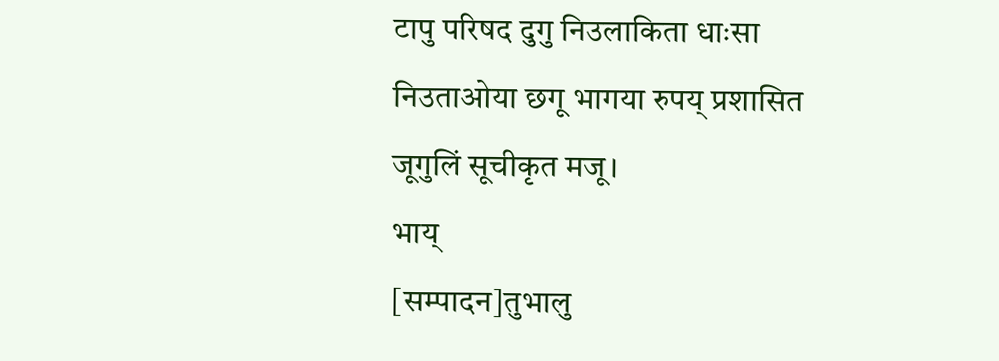टापु परिषद दुगु निउलाकिता धाःसा निउताओया छगू भागया रुपय् प्रशासित जूगुलिं सूचीकृत मजू।
भाय्
[सम्पादन]तुभालु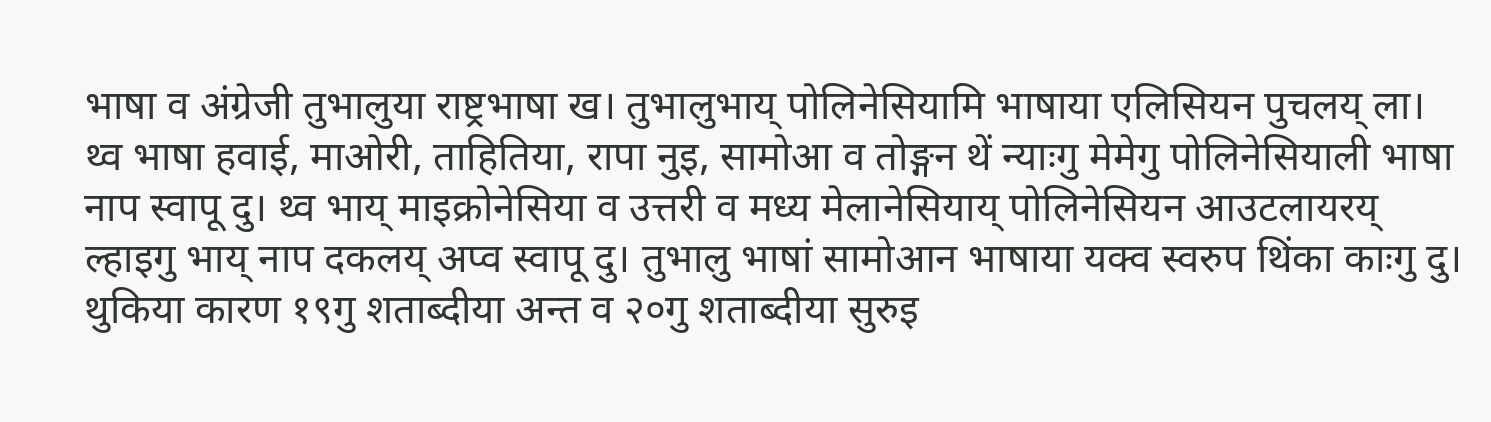भाषा व अंग्रेजी तुभालुया राष्ट्रभाषा ख। तुभालुभाय् पोलिनेसियामि भाषाया एलिसियन पुचलय् ला। थ्व भाषा हवाई, माओरी, ताहितिया, रापा नुइ, सामोआ व तोङ्गन थें न्याःगु मेमेगु पोलिनेसियाली भाषा नाप स्वापू दु। थ्व भाय् माइक्रोनेसिया व उत्तरी व मध्य मेलानेसियाय् पोलिनेसियन आउटलायरय् ल्हाइगु भाय् नाप दकलय् अप्व स्वापू दु। तुभालु भाषां सामोआन भाषाया यक्व स्वरुप थिंका काःगु दु। थुकिया कारण १९गु शताब्दीया अन्त व २०गु शताब्दीया सुरुइ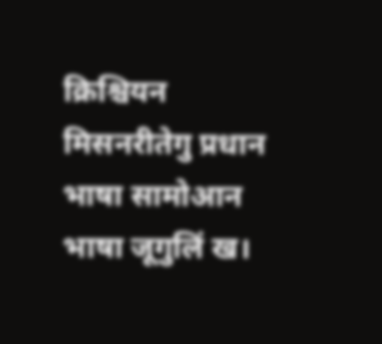क्रिश्चियन मिसनरीतेगु प्रधान भाषा सामोआन भाषा जूगुलिं ख।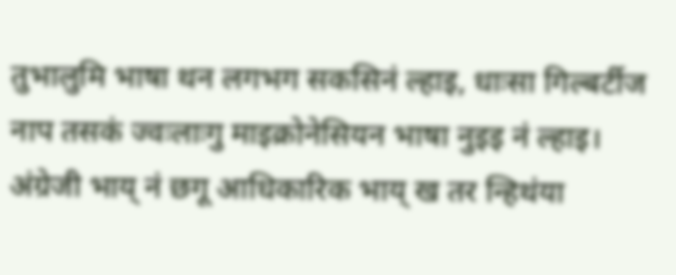तुभालुमि भाषा थन लगभग सकसिनं ल्हाइ, धाःसा गिल्बर्टीज नाप तसकं ज्वःलाःगु माइक्रोनेसियन भाषा नुइइ नं ल्हाइ। अंग्रेजी भाय् नं छगू आधिकारिक भाय् ख तर न्हिथंया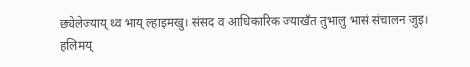छ्येलेज्याय् थ्व भाय् ल्हाइमखु। संसद व आधिकारिक ज्याखँत तुभालु भासं संचालन जुइ।
हलिमय्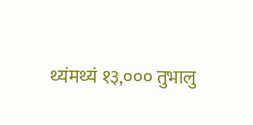थ्यंमथ्यं १३,००० तुभालु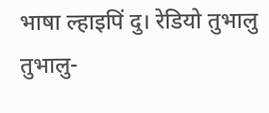भाषा ल्हाइपिं दु। रेडियो तुभालु तुभालु-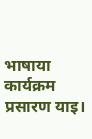भाषाया कार्यक्रम प्रसारण याइ।